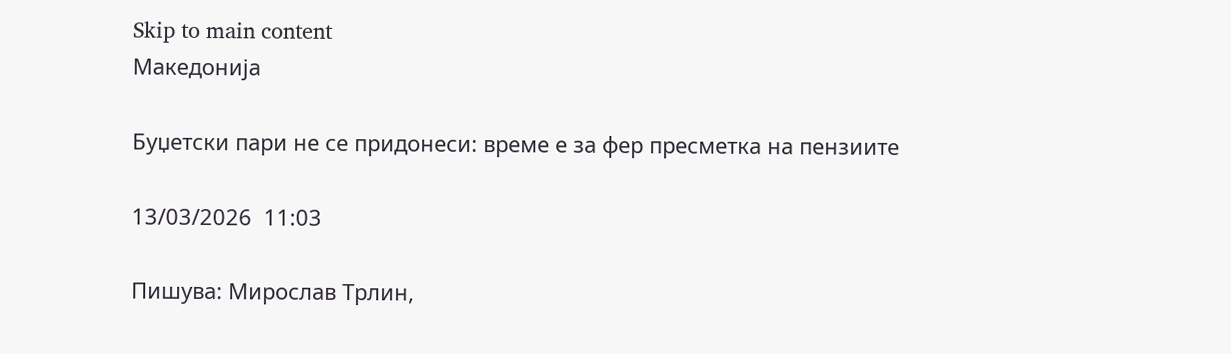Skip to main content
Македонија

Буџетски пари не се придонеси: време е за фер пресметка на пензиите

13/03/2026  11:03

Пишува: Мирослав Трлин,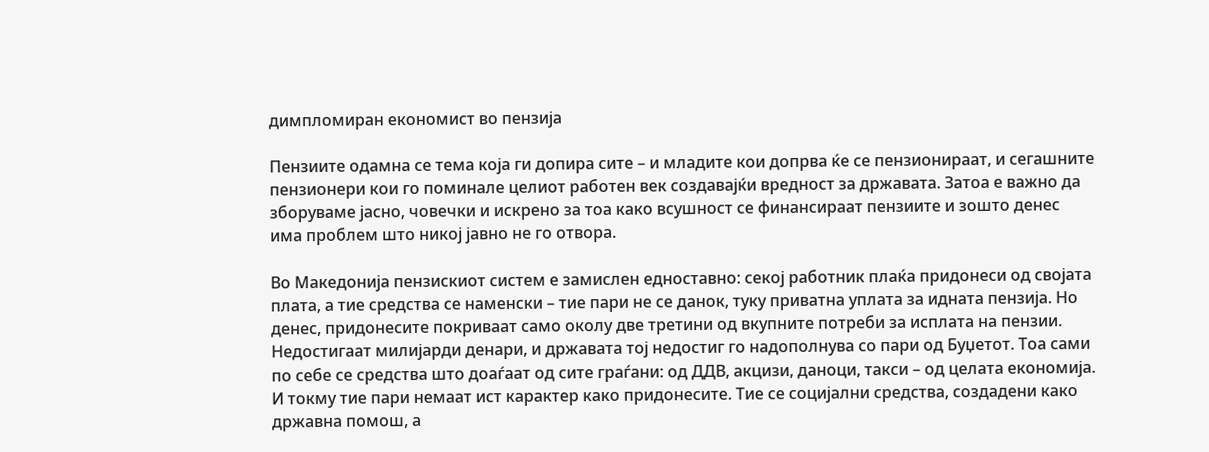димпломиран економист во пензија

Пензиите одамна се тема која ги допира сите – и младите кои допрва ќе се пензионираат, и сегашните пензионери кои го поминале целиот работен век создавајќи вредност за државата. Затоа е важно да зборуваме јасно, човечки и искрено за тоа како всушност се финансираат пензиите и зошто денес има проблем што никој јавно не го отвора.

Во Македонија пензискиот систем е замислен едноставно: секој работник плаќа придонеси од својата плата, а тие средства се наменски – тие пари не се данок, туку приватна уплата за идната пензија. Но денес, придонесите покриваат само околу две третини од вкупните потреби за исплата на пензии. Недостигаат милијарди денари, и државата тој недостиг го надополнува со пари од Буџетот. Тоа сами по себе се средства што доаѓаат од сите граѓани: од ДДВ, акцизи, даноци, такси – од целата економија. И токму тие пари немаат ист карактер како придонесите. Тие се социјални средства, создадени како државна помош, а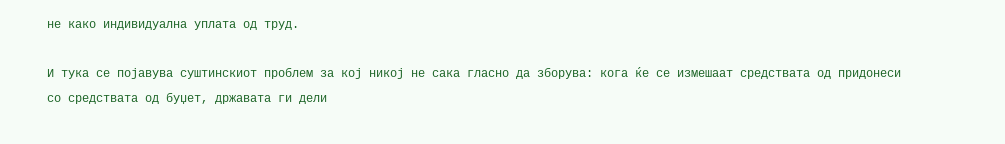не како индивидуална уплата од труд.

И тука се појавува суштинскиот проблем за кој никој не сака гласно да зборува: кога ќе се измешаат средствата од придонеси со средствата од буџет, државата ги дели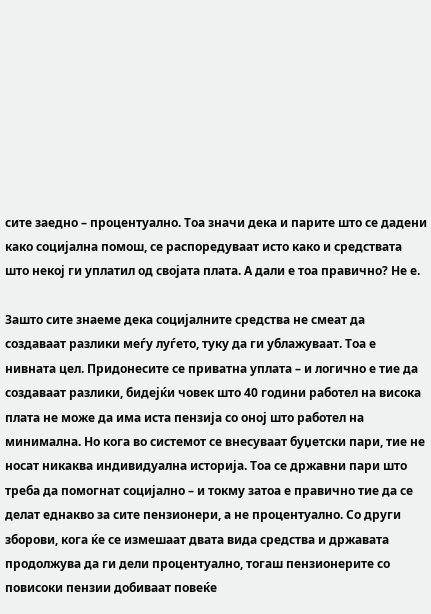сите заедно – процентуално. Тоа значи дека и парите што се дадени како социјална помош, се распоредуваат исто како и средствата што некој ги уплатил од својата плата. А дали е тоа правично? Не е.

Зашто сите знаеме дека социјалните средства не смеат да создаваат разлики меѓу луѓето, туку да ги ублажуваат. Тоа е нивната цел. Придонесите се приватна уплата – и логично е тие да создаваат разлики, бидејќи човек што 40 години работел на висока плата не може да има иста пензија со оној што работел на минимална. Но кога во системот се внесуваат буџетски пари, тие не носат никаква индивидуална историја. Тоа се државни пари што треба да помогнат социјално – и токму затоа е правично тие да се делат еднакво за сите пензионери, а не процентуално. Со други зборови, кога ќе се измешаат двата вида средства и државата продолжува да ги дели процентуално, тогаш пензионерите со повисоки пензии добиваат повеќе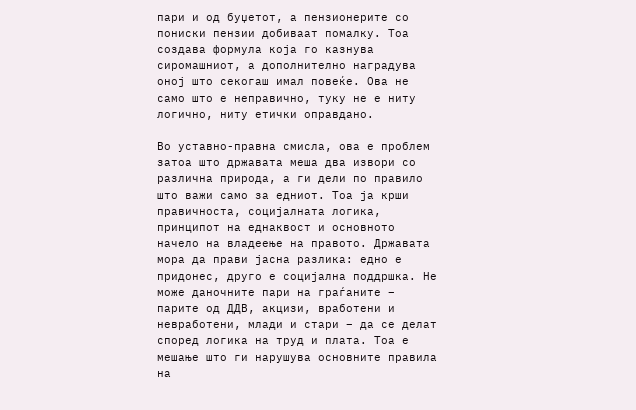пари и од буџетот, а пензионерите со пониски пензии добиваат помалку. Тоа создава формула која го казнува сиромашниот, а дополнително наградува оној што секогаш имал повеќе. Ова не само што е неправично, туку не е ниту логично, ниту етички оправдано.

Во уставно-правна смисла, ова е проблем затоа што државата меша два извори со различна природа, а ги дели по правило што важи само за едниот. Тоа ја крши правичноста, социјалната логика, принципот на еднаквост и основното начело на владеење на правото. Државата мора да прави јасна разлика: едно е придонес, друго е социјална поддршка. Не може даночните пари на граѓаните – парите од ДДВ, акцизи, вработени и невработени, млади и стари – да се делат според логика на труд и плата. Тоа е мешање што ги нарушува основните правила на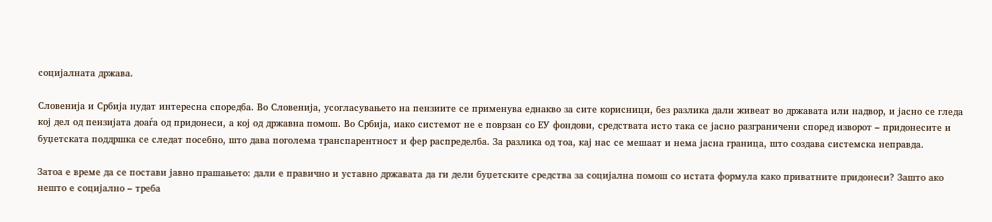социјалната држава.

Словенија и Србија нудат интересна споредба. Во Словенија, усогласувањето на пензиите се применува еднакво за сите корисници, без разлика дали живеат во државата или надвор, и јасно се гледа кој дел од пензијата доаѓа од придонеси, а кој од државна помош. Во Србија, иако системот не е поврзан со ЕУ фондови, средствата исто така се јасно разграничени според изворот – придонесите и буџетската поддршка се следат посебно, што дава поголема транспарентност и фер распределба. За разлика од тоа, кај нас се мешаат и нема јасна граница, што создава системска неправда.

Затоа е време да се постави јавно прашањето: дали е правично и уставно државата да ги дели буџетските средства за социјална помош со истата формула како приватните придонеси? Зашто ако нешто е социјално – треба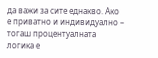да важи за сите еднакво. Ако е приватно и индивидуално – тогаш процентуалната логика е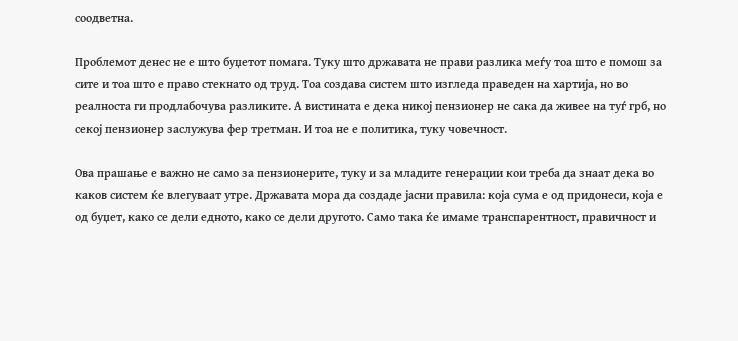соодветна.

Проблемот денес не е што буџетот помага. Туку што државата не прави разлика меѓу тоа што е помош за сите и тоа што е право стекнато од труд. Тоа создава систем што изгледа праведен на хартија, но во реалноста ги продлабочува разликите. А вистината е дека никој пензионер не сака да живее на туѓ грб, но секој пензионер заслужува фер третман. И тоа не е политика, туку човечност.

Ова прашање е важно не само за пензионерите, туку и за младите генерации кои треба да знаат дека во каков систем ќе влегуваат утре. Државата мора да создаде јасни правила: која сума е од придонеси, која е од буџет, како се дели едното, како се дели другото. Само така ќе имаме транспарентност, правичност и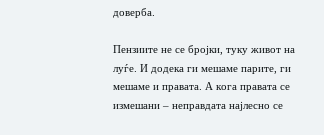доверба.

Пензиите не се бројки, туку живот на луѓе. И додека ги мешаме парите, ги мешаме и правата. А кога правата се измешани – неправдата најлесно се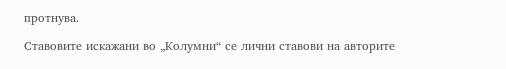протнува.

Ставовите искажани во „Колумни“ се лични ставови на авторите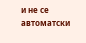и не се автоматски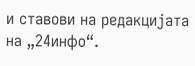и ставови на редакцијата на „24инфо“.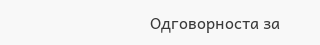Одговорноста за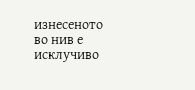изнесеното во нив е исклучиво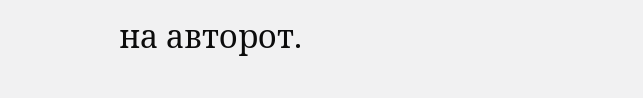на авторот.